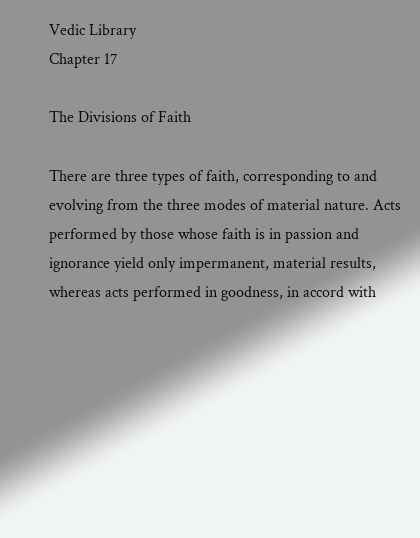Vedic Library
Chapter 17

The Divisions of Faith

There are three types of faith, corresponding to and evolving from the three modes of material nature. Acts performed by those whose faith is in passion and ignorance yield only impermanent, material results, whereas acts performed in goodness, in accord with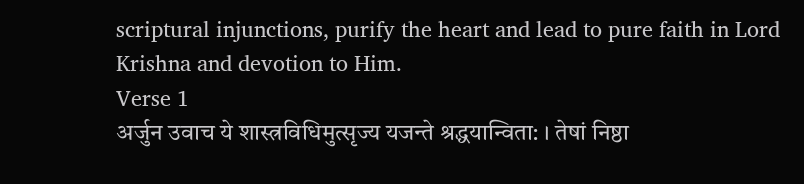scriptural injunctions, purify the heart and lead to pure faith in Lord Krishna and devotion to Him.
Verse 1
अर्जुन उवाच ये शास्त्रविधिमुत्सृज्य यजन्ते श्रद्धयान्विता: । तेषां निष्ठा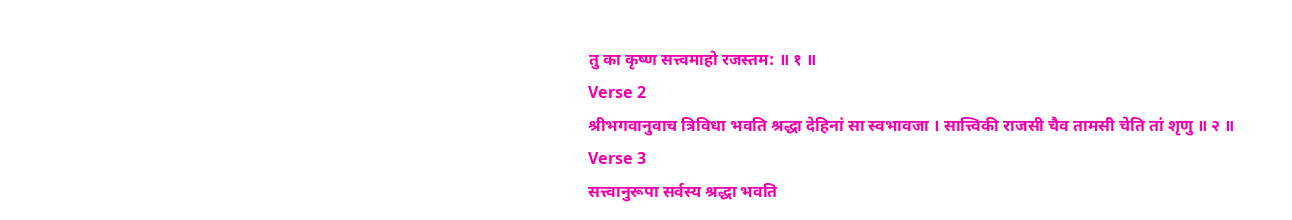तु का कृष्ण सत्त्वमाहो रजस्तम: ॥ १ ॥
Verse 2
श्रीभगवानुवाच त्रिविधा भवति श्रद्धा देहिनां सा स्वभावजा । सात्त्विकी राजसी चैव तामसी चेति तां श‍ृणु ॥ २ ॥
Verse 3
सत्त्वानुरूपा सर्वस्य श्रद्धा भवति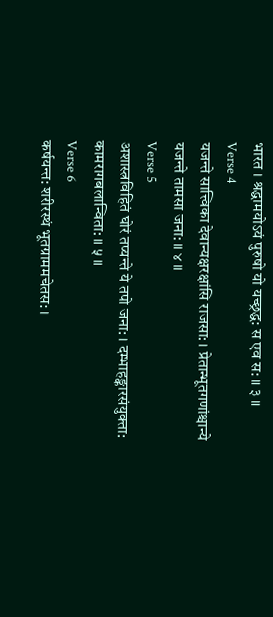भारत । श्रद्धामयोऽयं पुरुषो यो यच्छ्रद्ध: स एव स: ॥ ३ ॥
Verse 4
यजन्ते सात्त्विका देवान्यक्षरक्षांसि राजसा: । प्रेतान्भूतगणांश्चान्ये यजन्ते तामसा जना: ॥ ४ ॥
Verse 5
अशास्त्रविहितं घोरं तप्यन्ते ये तपो जना: । दम्भाहङ्कारसंयुक्ता: कामरागबलान्विता: ॥ ५ ॥
Verse 6
कर्षयन्त: शरीरस्थं भूतग्राममचेतस: ।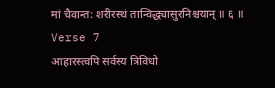मां चैवान्त: शरीरस्थं तान्विद्ध्यासुरनिश्चयान् ॥ ६ ॥
Verse 7
आहारस्त्वपि सर्वस्य त्रिविधो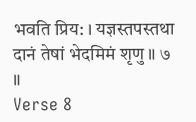भवति प्रिय: । यज्ञस्तपस्तथा दानं तेषां भेदमिमं श‍ृणु ॥ ७ ॥
Verse 8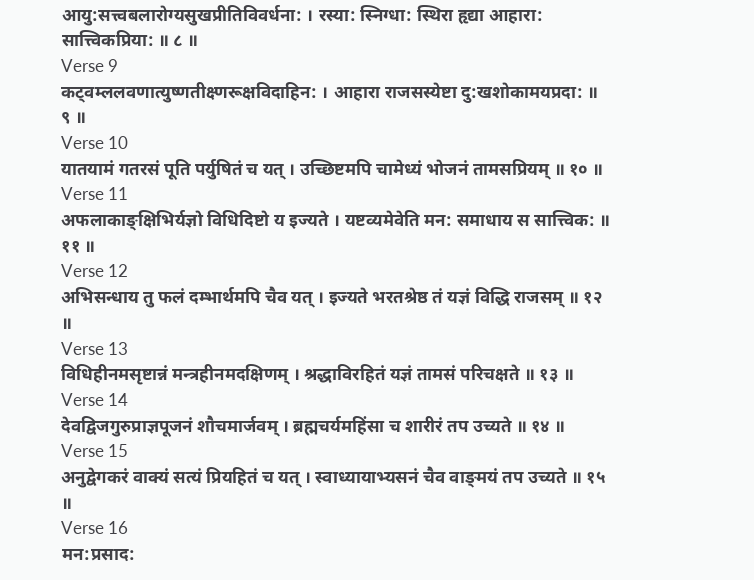आयु:सत्त्वबलारोग्यसुखप्रीतिविवर्धना: । रस्या: स्‍निग्धा: स्थिरा हृद्या आहारा: सात्त्विकप्रिया: ॥ ८ ॥
Verse 9
कट्‌वम्ललवणात्युष्णतीक्ष्णरूक्षविदाहिन: । आहारा राजसस्येष्टा दु:खशोकामयप्रदा: ॥ ९ ॥
Verse 10
यातयामं गतरसं पूति पर्युषितं च यत् । उच्छिष्टमपि चामेध्यं भोजनं तामसप्रियम् ॥ १० ॥
Verse 11
अफलाकाङ्‌‍क्षिभिर्यज्ञो विधिदिष्टो य इज्यते । यष्टव्यमेवेति मन: समाधाय स सात्त्विक: ॥ ११ ॥
Verse 12
अभिसन्धाय तु फलं दम्भार्थमपि चैव यत् । इज्यते भरतश्रेष्ठ तं यज्ञं विद्धि राजसम् ॥ १२ ॥
Verse 13
विधिहीनमसृष्टान्नं मन्‍त्रहीनमदक्षिणम् । श्रद्धाविरहितं यज्ञं तामसं परिचक्षते ॥ १३ ॥
Verse 14
देवद्विजगुरुप्राज्ञपूजनं शौचमार्जवम् । ब्रह्मचर्यमहिंसा च शारीरं तप उच्यते ॥ १४ ॥
Verse 15
अनुद्वेगकरं वाक्यं सत्यं प्रियहितं च यत् । स्वाध्यायाभ्यसनं चैव वाङ्‍मयं तप उच्यते ॥ १५ ॥
Verse 16
मन:प्रसाद: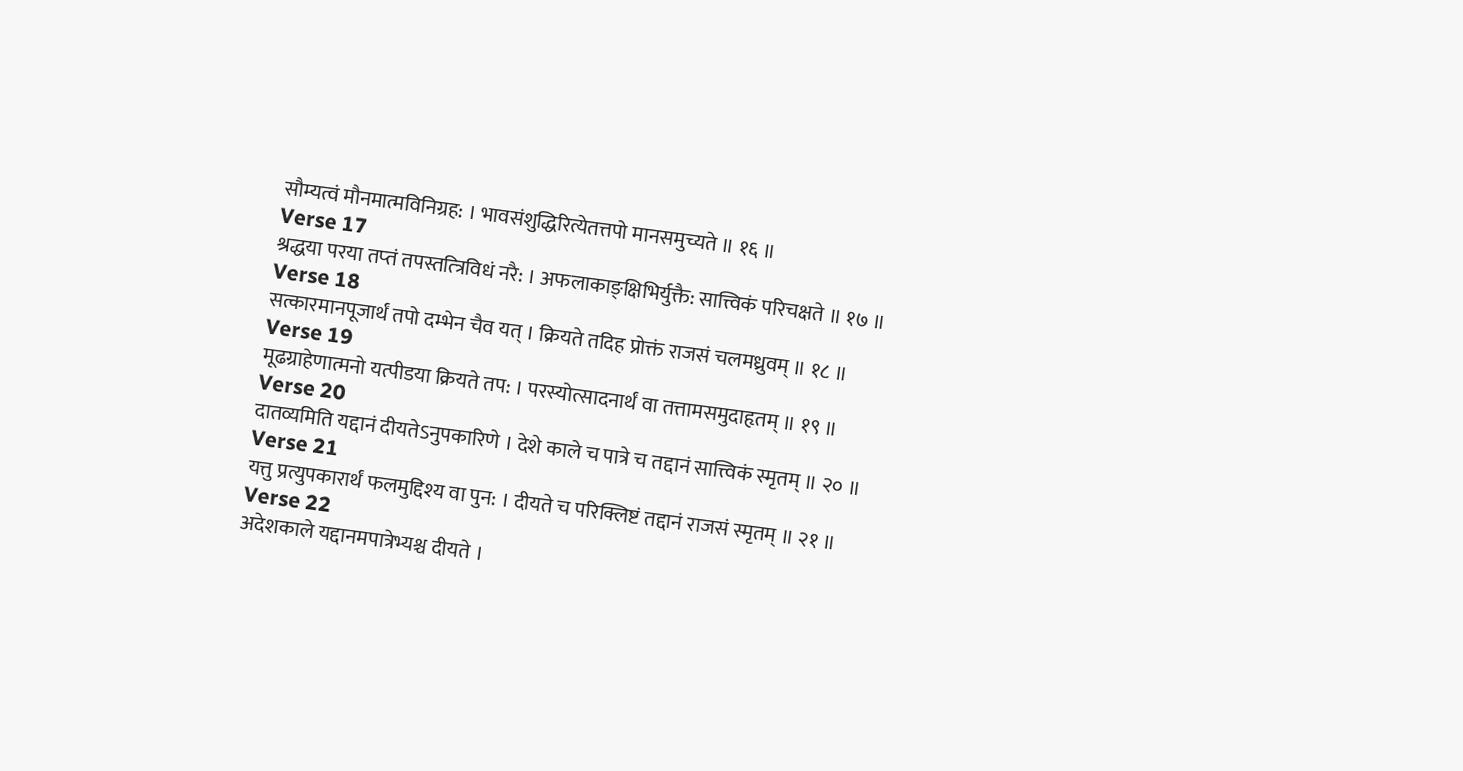सौम्यत्वं मौनमात्मविनिग्रह: । भावसंश‍ुद्धिरित्येतत्तपो मानसमुच्यते ॥ १६ ॥
Verse 17
श्रद्धया परया तप्‍तं तपस्तत्‍त्रिविधं नरै: । अफलाकाङ्‌‍क्षिभिर्युक्तै: सात्त्विकं परिचक्षते ॥ १७ ॥
Verse 18
सत्कारमानपूजार्थं तपो दम्भेन चैव यत् । क्रियते तदिह प्रोक्तं राजसं चलमध्रुवम् ॥ १८ ॥
Verse 19
मूढग्राहेणात्मनो यत्पीडया क्रियते तप: । परस्योत्सादनार्थं वा तत्तामसमुदाहृतम् ॥ १९ ॥
Verse 20
दातव्यमिति यद्दानं दीयतेऽनुपकारिणे । देशे काले च पात्रे च तद्दानं सात्त्विकं स्मृतम् ॥ २० ॥
Verse 21
यत्तु प्रत्युपकारार्थं फलमुद्दिश्य वा पुन: । दीयते च परिक्ल‍ि‍ष्टं तद्दानं राजसं स्मृतम् ॥ २१ ॥
Verse 22
अदेशकाले यद्दानमपात्रेभ्यश्च दीयते ।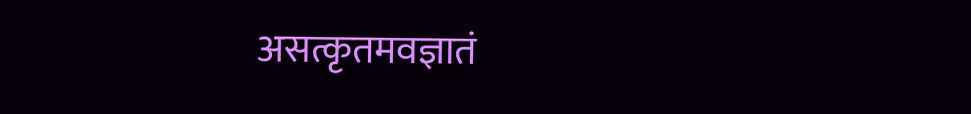असत्कृतमवज्ञातं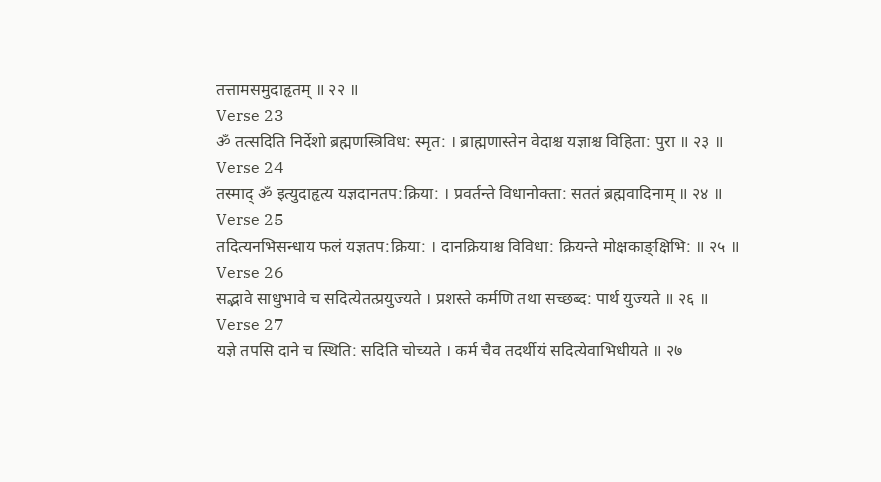तत्तामसमुदाहृतम् ॥ २२ ॥
Verse 23
ॐ तत्सदिति निर्देशो ब्रह्मणस्त्रिविध: स्मृत: । ब्राह्मणास्तेन वेदाश्च यज्ञाश्च विहिता: पुरा ॥ २३ ॥
Verse 24
तस्माद् ॐ इत्युदाहृत्य यज्ञदानतप:क्रिया: । प्रवर्तन्ते विधानोक्ता: सततं ब्रह्मवादिनाम् ॥ २४ ॥
Verse 25
तदित्यनभिसन्धाय फलं यज्ञतप:क्रिया: । दानक्रियाश्च विविधा: क्रियन्ते मोक्षकाङ्‌‍क्षिभि: ॥ २५ ॥
Verse 26
सद्भ‍ावे साधुभावे च सदित्येतत्प्रयुज्यते । प्रशस्ते कर्मणि तथा सच्छब्द: पार्थ युज्यते ॥ २६ ॥
Verse 27
यज्ञे तपसि दाने च स्थिति: सदिति चोच्यते । कर्म चैव तदर्थीयं सदित्येवाभिधीयते ॥ २७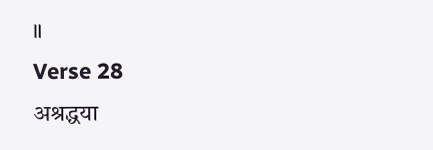॥
Verse 28
अश्रद्धया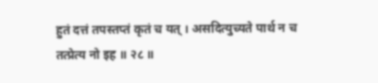हुतं दत्तं तपस्तप्‍तं कृतं च यत् । असदित्युच्यते पार्थ न च तत्प्रेत्य नो इह ॥ २८ ॥